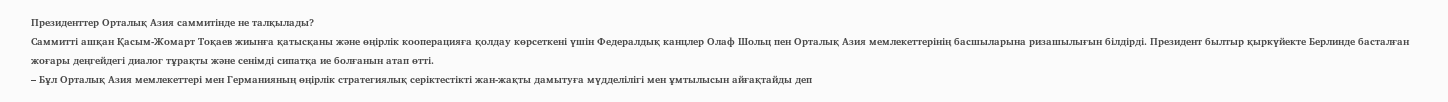Президенттер Орталық Азия саммитінде не талқылады?
Саммитті ашқан Қасым-Жомарт Тоқаев жиынға қатысқаны және өңірлік кооперацияға қолдау көрсеткені үшін Федералдық канцлер Олаф Шольц пен Орталық Азия мемлекеттерінің басшыларына ризашылығын білдірді. Президент былтыр қыркүйекте Берлинде басталған жоғары деңгейдегі диалог тұрақты және сенімді сипатқа ие болғанын атап өтті.
– Бұл Орталық Азия мемлекеттері мен Германияның өңірлік стратегиялық серіктестікті жан-жақты дамытуға мүдделілігі мен ұмтылысын айғақтайды деп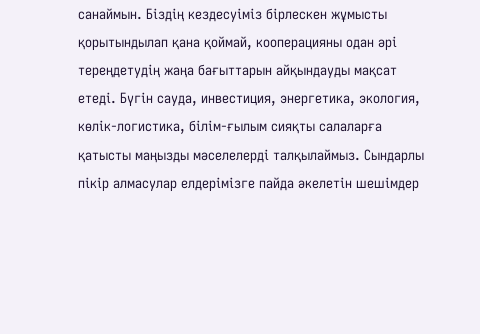санаймын. Біздің кездесуіміз бірлескен жұмысты қорытындылап қана қоймай, кооперацияны одан әрі тереңдетудің жаңа бағыттарын айқындауды мақсат етеді. Бүгін сауда, инвестиция, энергетика, экология, көлік-логистика, білім-ғылым сияқты салаларға қатысты маңызды мәселелерді талқылаймыз. Сындарлы пікір алмасулар елдерімізге пайда әкелетін шешімдер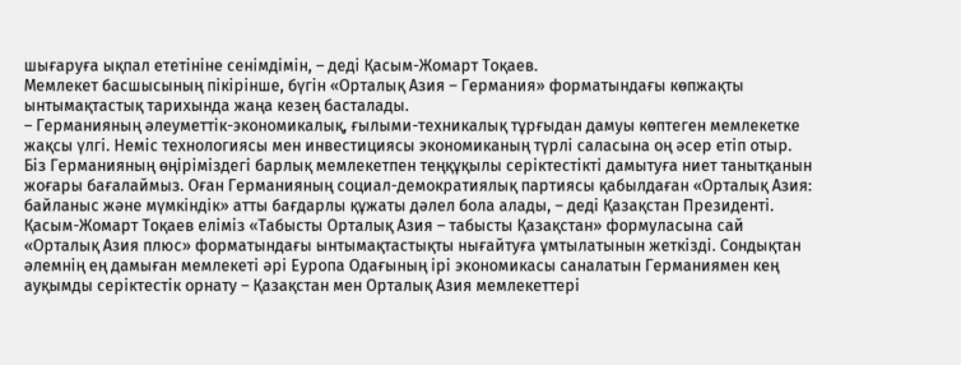шығаруға ықпал ететініне сенімдімін, – деді Қасым-Жомарт Тоқаев.
Мемлекет басшысының пікірінше, бүгін «Орталық Азия – Германия» форматындағы көпжақты ынтымақтастық тарихында жаңа кезең басталады.
– Германияның әлеуметтік-экономикалық, ғылыми-техникалық тұрғыдан дамуы көптеген мемлекетке жақсы үлгі. Неміс технологиясы мен инвестициясы экономиканың түрлі саласына оң әсер етіп отыр. Біз Германияның өңіріміздегі барлық мемлекетпен теңқұқылы серіктестікті дамытуға ниет танытқанын жоғары бағалаймыз. Оған Германияның социал-демократиялық партиясы қабылдаған «Орталық Азия: байланыс және мүмкіндік» атты бағдарлы құжаты дәлел бола алады, – деді Қазақстан Президенті.
Қасым-Жомарт Тоқаев еліміз «Табысты Орталық Азия – табысты Қазақстан» формуласына сай «Орталық Азия плюс» форматындағы ынтымақтастықты нығайтуға ұмтылатынын жеткізді. Сондықтан әлемнің ең дамыған мемлекеті әрі Еуропа Одағының ірі экономикасы саналатын Германиямен кең ауқымды серіктестік орнату – Қазақстан мен Орталық Азия мемлекеттері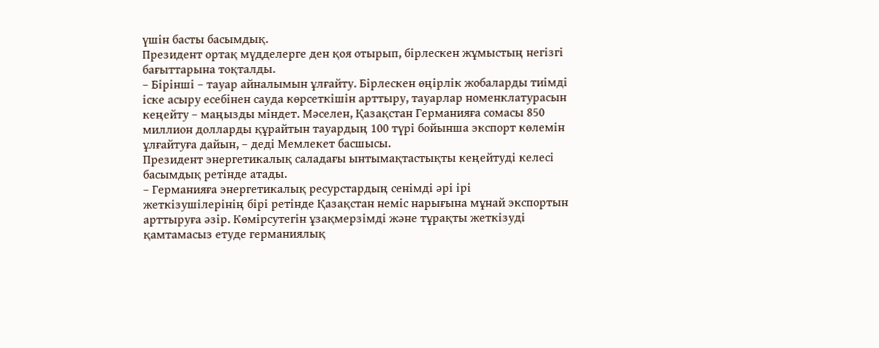үшін басты басымдық.
Президент ортақ мүдделерге ден қоя отырып, бірлескен жұмыстың негізгі бағыттарына тоқталды.
– Бірінші – тауар айналымын ұлғайту. Бірлескен өңірлік жобаларды тиімді іске асыру есебінен сауда көрсеткішін арттыру, тауарлар номенклатурасын кеңейту – маңызды міндет. Мәселен, Қазақстан Германияға сомасы 850 миллион долларды құрайтын тауардың 100 түрі бойынша экспорт көлемін ұлғайтуға дайын, – деді Мемлекет басшысы.
Президент энергетикалық саладағы ынтымақтастықты кеңейтуді келесі басымдық ретінде атады.
– Германияға энергетикалық ресурстардың сенімді әрі ірі жеткізушілерінің бірі ретінде Қазақстан неміс нарығына мұнай экспортын арттыруға әзір. Көмірсутегін ұзақмерзімді және тұрақты жеткізуді қамтамасыз етуде германиялық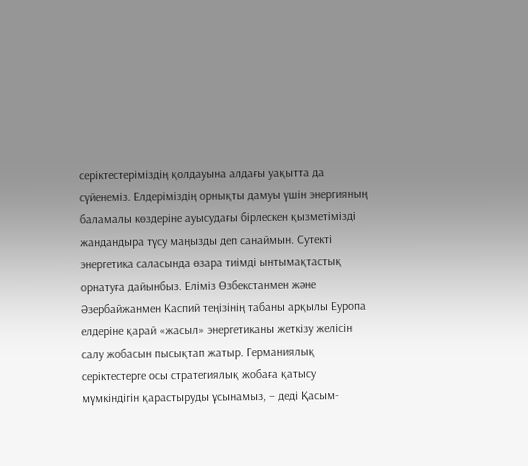серіктестеріміздің қолдауына алдағы уақытта да сүйенеміз. Елдеріміздің орнықты дамуы үшін энергияның баламалы көздеріне ауысудағы бірлескен қызметімізді жандандыра түсу маңызды деп санаймын. Сутекті энергетика саласында өзара тиімді ынтымақтастық орнатуға дайынбыз. Еліміз Өзбекстанмен және Әзербайжанмен Каспий теңізінің табаны арқылы Еуропа елдеріне қарай «жасыл» энергетиканы жеткізу желісін салу жобасын пысықтап жатыр. Германиялық серіктестерге осы стратегиялық жобаға қатысу мүмкіндігін қарастыруды ұсынамыз, – деді Қасым-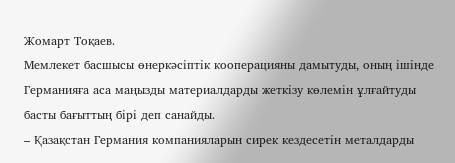Жомарт Тоқаев.
Мемлекет басшысы өнеркәсіптік кооперацияны дамытуды, оның ішінде Германияға аса маңызды материалдарды жеткізу көлемін ұлғайтуды басты бағыттың бірі деп санайды.
– Қазақстан Германия компанияларын сирек кездесетін металдарды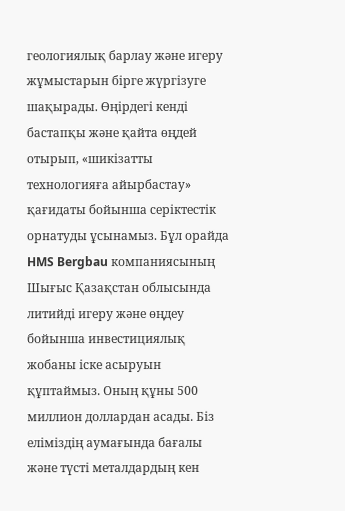геологиялық барлау және игеру жұмыстарын бірге жүргізуге шақырады. Өңірдегі кенді бастапқы және қайта өңдей отырып, «шикізатты технологияға айырбастау» қағидаты бойынша серіктестік орнатуды ұсынамыз. Бұл орайда HMS Bergbau компаниясының Шығыс Қазақстан облысында литийді игеру және өңдеу бойынша инвестициялық жобаны іске асыруын құптаймыз. Оның құны 500 миллион доллардан асады. Біз еліміздің аумағында бағалы және түсті металдардың кен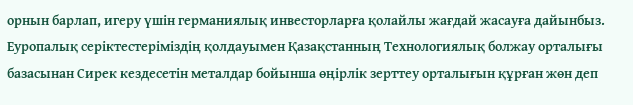орнын барлап, игеру үшін германиялық инвесторларға қолайлы жағдай жасауға дайынбыз. Еуропалық серіктестеріміздің қолдауымен Қазақстанның Технологиялық болжау орталығы базасынан Сирек кездесетін металдар бойынша өңірлік зерттеу орталығын құрған жөн деп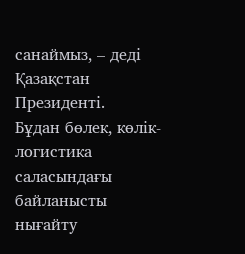санаймыз, – деді Қазақстан Президенті.
Бұдан бөлек, көлік-логистика саласындағы байланысты нығайту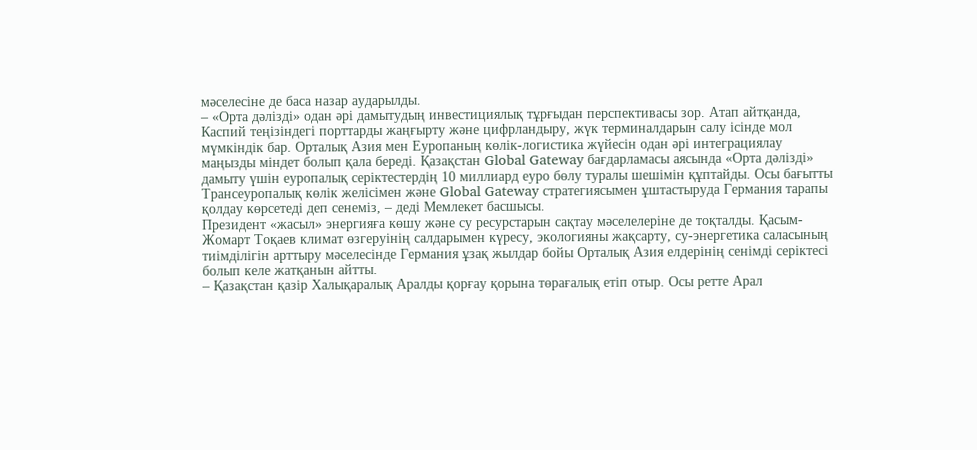мәселесіне де баса назар аударылды.
– «Орта дәлізді» одан әрі дамытудың инвестициялық тұрғыдан перспективасы зор. Атап айтқанда, Каспий теңізіндегі порттарды жаңғырту және цифрландыру, жүк терминалдарын салу ісінде мол мүмкіндік бар. Орталық Азия мен Еуропаның көлік-логистика жүйесін одан әрі интеграциялау маңызды міндет болып қала береді. Қазақстан Global Gateway бағдарламасы аясында «Орта дәлізді» дамыту үшін еуропалық серіктестердің 10 миллиард еуро бөлу туралы шешімін құптайды. Осы бағытты Трансеуропалық көлік желісімен және Global Gateway стратегиясымен ұштастыруда Германия тарапы қолдау көрсетеді деп сенеміз, – деді Мемлекет басшысы.
Президент «жасыл» энергияға көшу және су ресурстарын сақтау мәселелеріне де тоқталды. Қасым-Жомарт Тоқаев климат өзгеруінің салдарымен күресу, экологияны жақсарту, су-энергетика саласының тиімділігін арттыру мәселесінде Германия ұзақ жылдар бойы Орталық Азия елдерінің сенімді серіктесі болып келе жатқанын айтты.
– Қазақстан қазір Халықаралық Аралды қорғау қорына төрағалық етіп отыр. Осы ретте Арал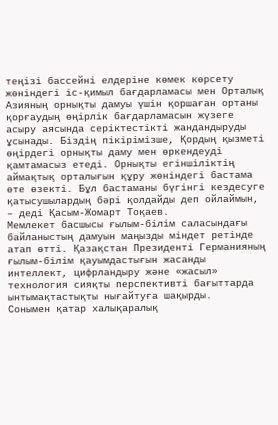теңізі бассейні елдеріне көмек көрсету жөніндегі іс-қимыл бағдарламасы мен Орталық Азияның орнықты дамуы үшін қоршаған ортаны қорғаудың өңірлік бағдарламасын жүзеге асыру аясында серіктестікті жандандыруды ұсынады. Біздің пікірімізше, Қордың қызметі өңірдегі орнықты даму мен өркендеуді қамтамасыз етеді. Орнықты егіншіліктің аймақтық орталығын құру жөніндегі бастама өте өзекті. Бұл бастаманы бүгінгі кездесуге қатысушылардың бәрі қолдайды деп ойлаймын, – деді Қасым-Жомарт Тоқаев.
Мемлекет басшысы ғылым-білім саласындағы байланыстың дамуын маңызды міндет ретінде атап өтті. Қазақстан Президенті Германияның ғылым-білім қауымдастығын жасанды интеллект, цифрландыру және «жасыл» технология сияқты перспективті бағыттарда ынтымақтастықты нығайтуға шақырды.
Сонымен қатар халықаралық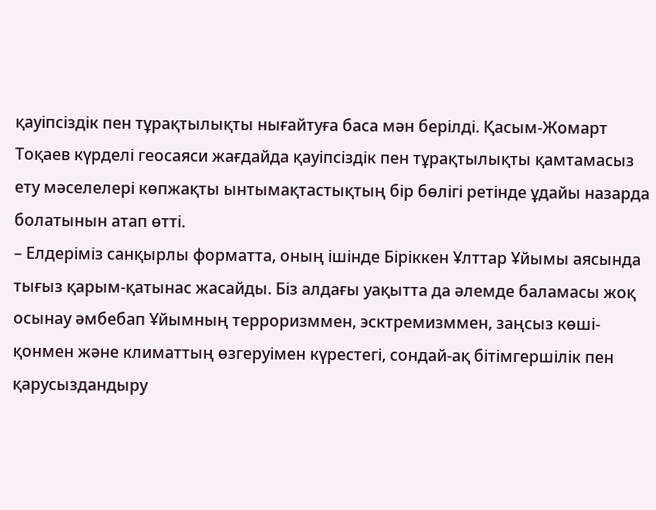қауіпсіздік пен тұрақтылықты нығайтуға баса мән берілді. Қасым-Жомарт Тоқаев күрделі геосаяси жағдайда қауіпсіздік пен тұрақтылықты қамтамасыз ету мәселелері көпжақты ынтымақтастықтың бір бөлігі ретінде ұдайы назарда болатынын атап өтті.
– Елдеріміз санқырлы форматта, оның ішінде Біріккен Ұлттар Ұйымы аясында тығыз қарым-қатынас жасайды. Біз алдағы уақытта да әлемде баламасы жоқ осынау әмбебап Ұйымның терроризммен, эсктремизммен, заңсыз көші-қонмен және климаттың өзгеруімен күрестегі, сондай-ақ бітімгершілік пен қарусыздандыру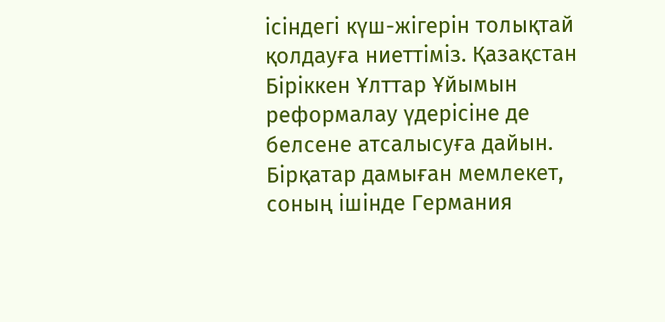ісіндегі күш-жігерін толықтай қолдауға ниеттіміз. Қазақстан Біріккен Ұлттар Ұйымын реформалау үдерісіне де белсене атсалысуға дайын. Бірқатар дамыған мемлекет, соның ішінде Германия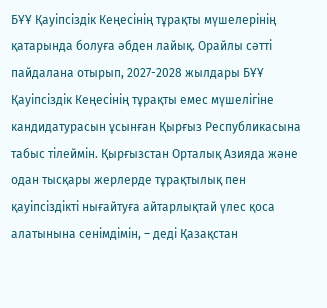БҰҰ Қауіпсіздік Кеңесінің тұрақты мүшелерінің қатарында болуға әбден лайық. Орайлы сәтті пайдалана отырып, 2027-2028 жылдары БҰҰ Қауіпсіздік Кеңесінің тұрақты емес мүшелігіне кандидатурасын ұсынған Қырғыз Республикасына табыс тілеймін. Қырғызстан Орталық Азияда және одан тысқары жерлерде тұрақтылық пен қауіпсіздікті нығайтуға айтарлықтай үлес қоса алатынына сенімдімін, – деді Қазақстан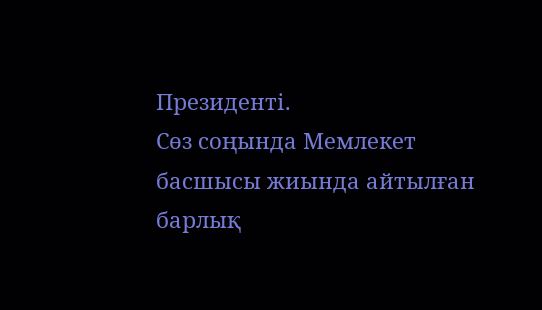Президенті.
Сөз соңында Мемлекет басшысы жиында айтылған барлық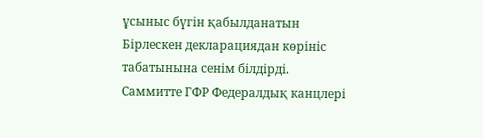ұсыныс бүгін қабылданатын Бірлескен декларациядан көрініс табатынына сенім білдірді.
Саммитте ГФР Федералдық канцлері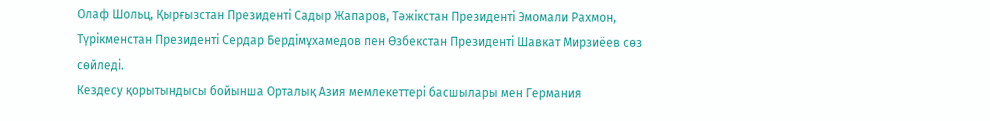Олаф Шольц, Қырғызстан Президенті Садыр Жапаров, Тәжікстан Президенті Эмомали Рахмон, Түрікменстан Президенті Сердар Бердімұхамедов пен Өзбекстан Президенті Шавкат Мирзиёев сөз сөйледі.
Кездесу қорытындысы бойынша Орталық Азия мемлекеттері басшылары мен Германия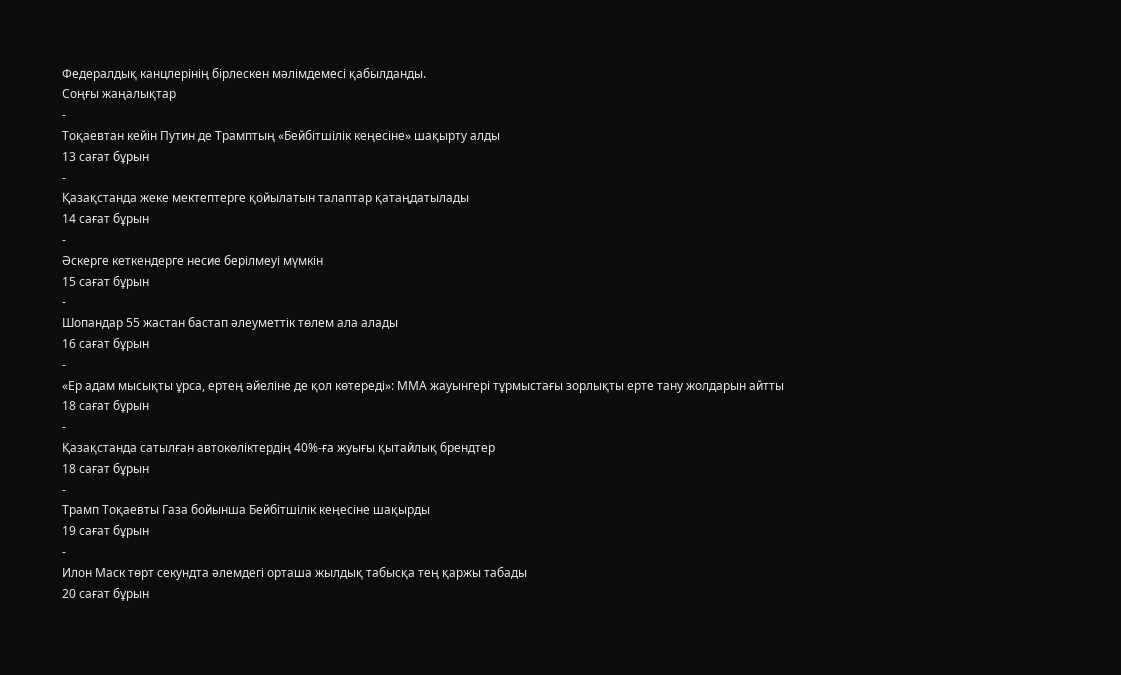Федералдық канцлерінің бірлескен мәлімдемесі қабылданды.
Соңғы жаңалықтар
-
Тоқаевтан кейін Путин де Трамптың «Бейбітшілік кеңесіне» шақырту алды
13 сағат бұрын
-
Қазақстанда жеке мектептерге қойылатын талаптар қатаңдатылады
14 сағат бұрын
-
Әскерге кеткендерге несие берілмеуі мүмкін
15 сағат бұрын
-
Шопандар 55 жастан бастап әлеуметтік төлем ала алады
16 сағат бұрын
-
«Ер адам мысықты ұрса, ертең әйеліне де қол көтереді»: ММА жауынгері тұрмыстағы зорлықты ерте тану жолдарын айтты
18 сағат бұрын
-
Қазақстанда сатылған автокөліктердің 40%-ға жуығы қытайлық брендтер
18 сағат бұрын
-
Трамп Тоқаевты Газа бойынша Бейбітшілік кеңесіне шақырды
19 сағат бұрын
-
Илон Маск төрт секундта әлемдегі орташа жылдық табысқа тең қаржы табады
20 сағат бұрын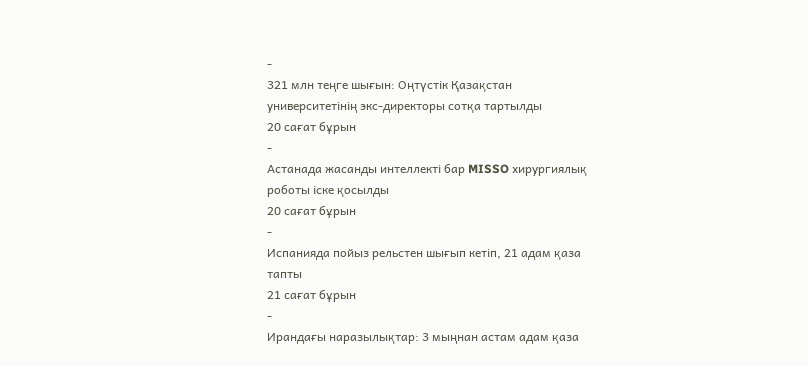-
321 млн теңге шығын: Оңтүстік Қазақстан университетінің экс-директоры сотқа тартылды
20 сағат бұрын
-
Астанада жасанды интеллекті бар MISSO хирургиялық роботы іске қосылды
20 сағат бұрын
-
Испанияда пойыз рельстен шығып кетіп, 21 адам қаза тапты
21 сағат бұрын
-
Ирандағы наразылықтар: 3 мыңнан астам адам қаза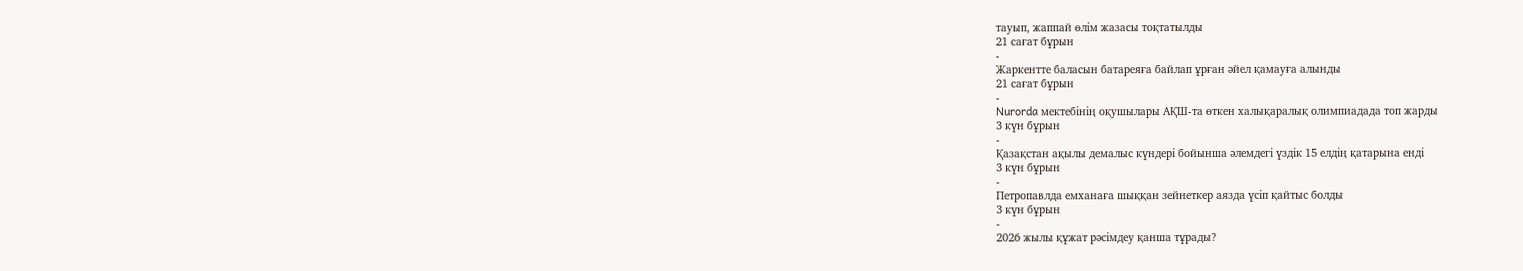тауып, жаппай өлім жазасы тоқтатылды
21 сағат бұрын
-
Жаркентте баласын батареяға байлап ұрған әйел қамауға алынды
21 сағат бұрын
-
Nurorda мектебінің оқушылары АҚШ-та өткен халықаралық олимпиадада топ жарды
3 күн бұрын
-
Қазақстан ақылы демалыс күндері бойынша әлемдегі үздік 15 елдің қатарына енді
3 күн бұрын
-
Петропавлда емханаға шыққан зейнеткер аязда үсіп қайтыс болды
3 күн бұрын
-
2026 жылы құжат рәсімдеу қанша тұрады?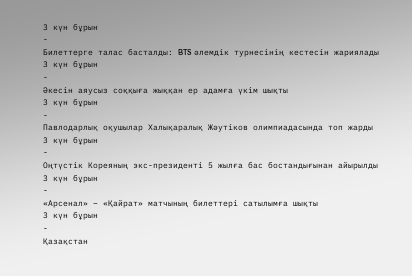3 күн бұрын
-
Билеттерге талас басталды: BTS әлемдік турнесінің кестесін жариялады
3 күн бұрын
-
Әкесін аяусыз соққыға жыққан ер адамға үкім шықты
3 күн бұрын
-
Павлодарлық оқушылар Халықаралық Жәутіков олимпиадасында топ жарды
3 күн бұрын
-
Оңтүстік Кореяның экс-президенті 5 жылға бас бостандығынан айырылды
3 күн бұрын
-
«Арсенал» – «Қайрат» матчының билеттері сатылымға шықты
3 күн бұрын
-
Қазақстан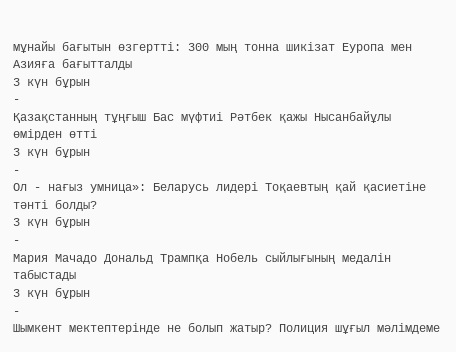мұнайы бағытын өзгертті: 300 мың тонна шикізат Еуропа мен Азияға бағытталды
3 күн бұрын
-
Қазақстанның тұңғыш Бас мүфтиі Рәтбек қажы Нысанбайұлы өмірден өтті
3 күн бұрын
-
Ол - нағыз умница»: Беларусь лидері Тоқаевтың қай қасиетіне тәнті болды?
3 күн бұрын
-
Мария Мачадо Дональд Трампқа Нобель сыйлығының медалін табыстады
3 күн бұрын
-
Шымкент мектептерінде не болып жатыр? Полиция шұғыл мәлімдеме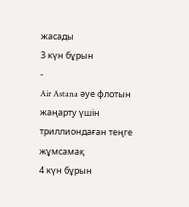жасады
3 күн бұрын
-
Air Astana әуе флотын жаңарту үшін триллиондаған теңге жұмсамақ
4 күн бұрын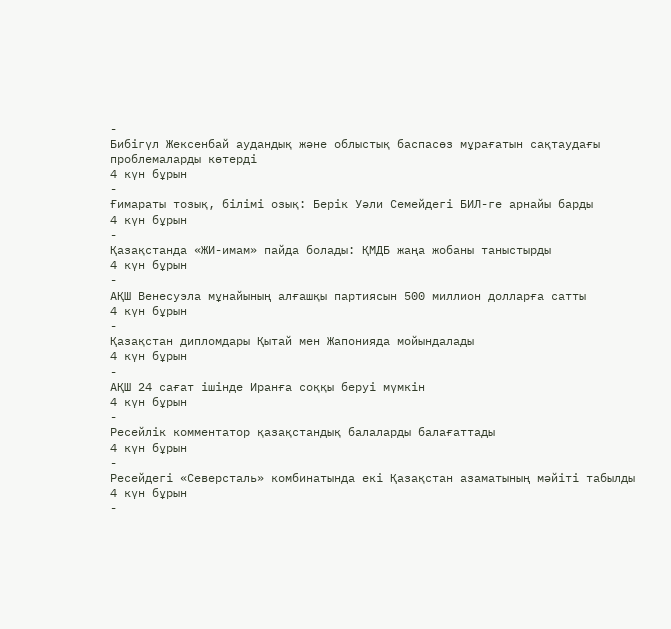-
Бибігүл Жексенбай аудандық және облыстық баспасөз мұрағатын сақтаудағы проблемаларды көтерді
4 күн бұрын
-
Ғимараты тозық, білімі озық: Берік Уәли Семейдегі БИЛ-ге арнайы барды
4 күн бұрын
-
Қазақстанда «ЖИ-имам» пайда болады: ҚМДБ жаңа жобаны таныстырды
4 күн бұрын
-
АҚШ Венесуэла мұнайының алғашқы партиясын 500 миллион долларға сатты
4 күн бұрын
-
Қазақстан дипломдары Қытай мен Жапонияда мойындалады
4 күн бұрын
-
АҚШ 24 сағат ішінде Иранға соққы беруі мүмкін
4 күн бұрын
-
Ресейлік комментатор қазақстандық балаларды балағаттады
4 күн бұрын
-
Ресейдегі «Северсталь» комбинатында екі Қазақстан азаматының мәйіті табылды
4 күн бұрын
-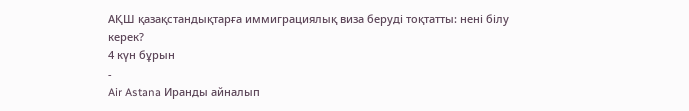АҚШ қазақстандықтарға иммиграциялық виза беруді тоқтатты: нені білу керек?
4 күн бұрын
-
Air Astana Иранды айналып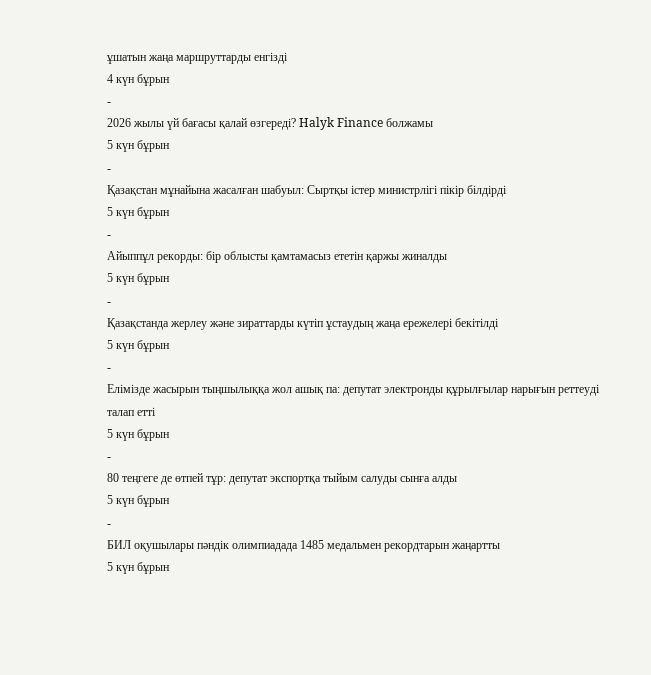ұшатын жаңа маршруттарды енгізді
4 күн бұрын
-
2026 жылы үй бағасы қалай өзгереді? Halyk Finance болжамы
5 күн бұрын
-
Қазақстан мұнайына жасалған шабуыл: Сыртқы істер министрлігі пікір білдірді
5 күн бұрын
-
Айыппұл рекорды: бір облысты қамтамасыз ететін қаржы жиналды
5 күн бұрын
-
Қазақстанда жерлеу және зираттарды күтіп ұстаудың жаңа ережелері бекітілді
5 күн бұрын
-
Елімізде жасырын тыңшылыққа жол ашық па: депутат электронды құрылғылар нарығын реттеуді талап етті
5 күн бұрын
-
80 теңгеге де өтпей тұр: депутат экспортқа тыйым салуды сынға алды
5 күн бұрын
-
БИЛ оқушылары пәндік олимпиадада 1485 медальмен рекордтарын жаңартты
5 күн бұрын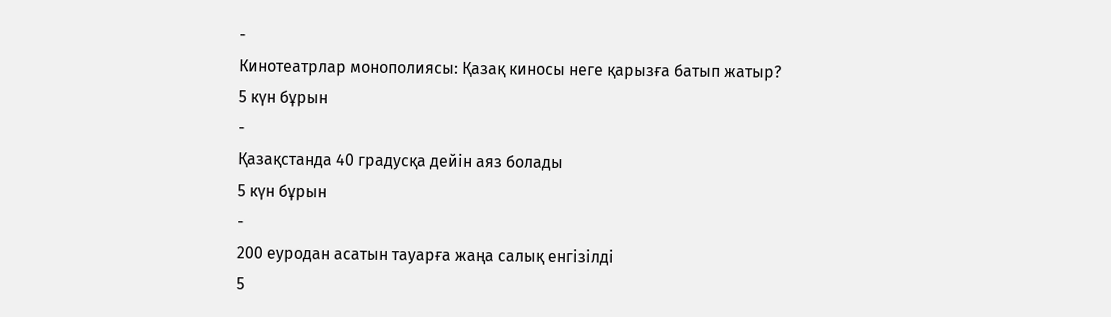-
Кинотеатрлар монополиясы: Қазақ киносы неге қарызға батып жатыр?
5 күн бұрын
-
Қазақстанда 40 градусқа дейін аяз болады
5 күн бұрын
-
200 еуродан асатын тауарға жаңа салық енгізілді
5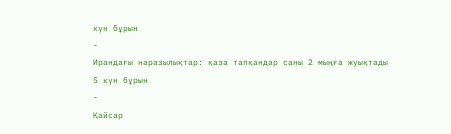күн бұрын
-
Ирандағы наразылықтар: қаза тапқандар саны 2 мыңға жуықтады
5 күн бұрын
-
Қайсар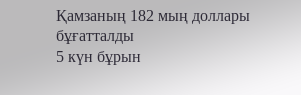Қамзаның 182 мың доллары бұғатталды
5 күн бұрын